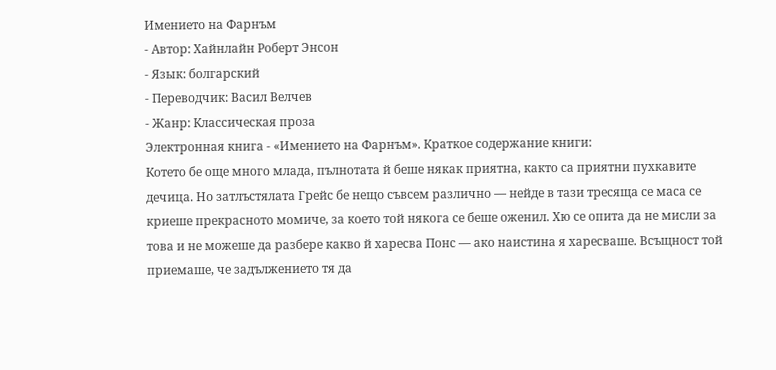Имението на Фарнъм
- Автор: Хайнлайн Роберт Энсон
- Язык: болгарский
- Переводчик: Васил Велчев
- Жанр: Классическая проза
Электронная книга - «Имението на Фарнъм». Краткое содержание книги:
Котето бе още много млада, пълнотата й беше някак приятна, както са приятни пухкавите дечица. Но затлъстялата Грейс бе нещо съвсем различно — нейде в тази тресяща се маса се криеше прекрасното момиче, за което той някога се беше оженил. Хю се опита да не мисли за това и не можеше да разбере какво й харесва Понс — ако наистина я харесваше. Всъщност той приемаше, че задължението тя да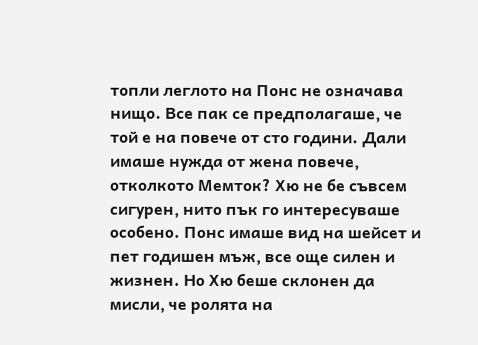топли леглото на Понс не означава нищо. Все пак се предполагаше, че той е на повече от сто години. Дали имаше нужда от жена повече, отколкото Мемток? Хю не бе съвсем сигурен, нито пък го интересуваше особено. Понс имаше вид на шейсет и пет годишен мъж, все още силен и жизнен. Но Хю беше склонен да мисли, че ролята на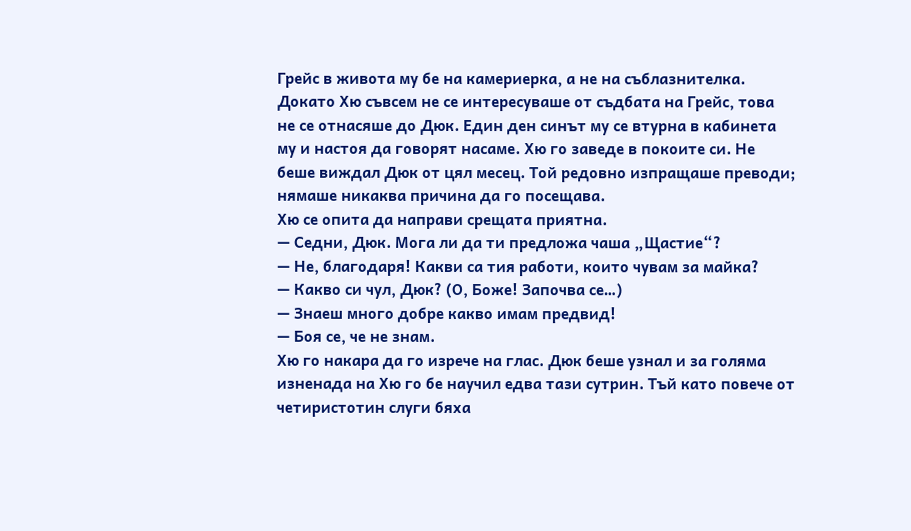Грейс в живота му бе на камериерка, а не на съблазнителка.
Докато Хю съвсем не се интересуваше от съдбата на Грейс, това не се отнасяше до Дюк. Един ден синът му се втурна в кабинета му и настоя да говорят насаме. Хю го заведе в покоите си. Не беше виждал Дюк от цял месец. Той редовно изпращаше преводи; нямаше никаква причина да го посещава.
Хю се опита да направи срещата приятна.
— Седни, Дюк. Мога ли да ти предложа чаша „Щастие“?
— Не, благодаря! Какви са тия работи, които чувам за майка?
— Какво си чул, Дюк? (О, Боже! Започва се…)
— Знаеш много добре какво имам предвид!
— Боя се, че не знам.
Хю го накара да го изрече на глас. Дюк беше узнал и за голяма изненада на Хю го бе научил едва тази сутрин. Тъй като повече от четиристотин слуги бяха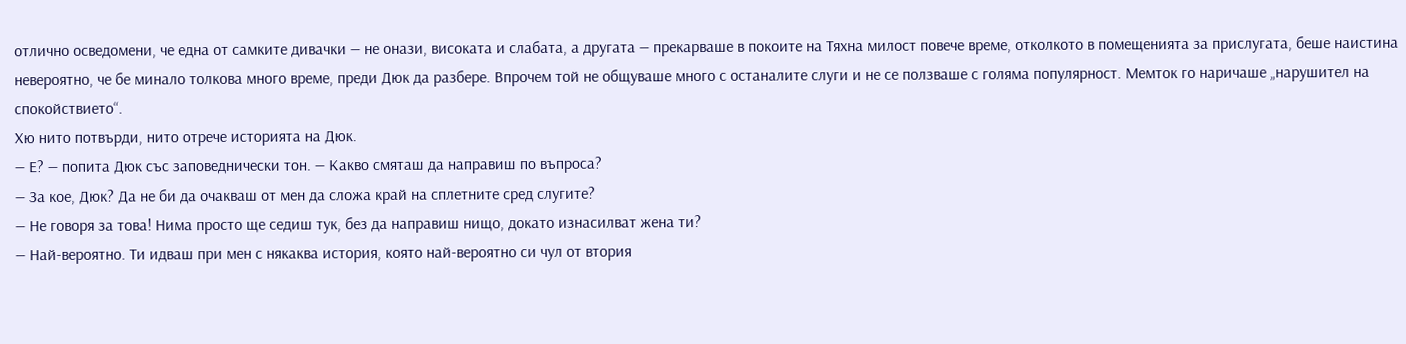отлично осведомени, че една от самките дивачки — не онази, високата и слабата, а другата — прекарваше в покоите на Тяхна милост повече време, отколкото в помещенията за прислугата, беше наистина невероятно, че бе минало толкова много време, преди Дюк да разбере. Впрочем той не общуваше много с останалите слуги и не се ползваше с голяма популярност. Мемток го наричаше „нарушител на спокойствието“.
Хю нито потвърди, нито отрече историята на Дюк.
— Е? — попита Дюк със заповеднически тон. — Какво смяташ да направиш по въпроса?
— За кое, Дюк? Да не би да очакваш от мен да сложа край на сплетните сред слугите?
— Не говоря за това! Нима просто ще седиш тук, без да направиш нищо, докато изнасилват жена ти?
— Най-вероятно. Ти идваш при мен с някаква история, която най-вероятно си чул от втория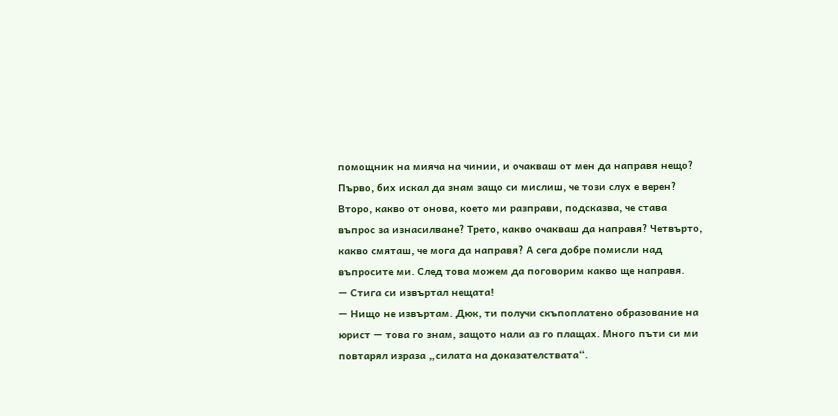помощник на мияча на чинии, и очакваш от мен да направя нещо? Първо, бих искал да знам защо си мислиш, че този слух е верен? Второ, какво от онова, което ми разправи, подсказва, че става въпрос за изнасилване? Трето, какво очакваш да направя? Четвърто, какво смяташ, че мога да направя? А сега добре помисли над въпросите ми. След това можем да поговорим какво ще направя.
— Стига си извъртал нещата!
— Нищо не извъртам. Дюк, ти получи скъпоплатено образование на юрист — това го знам, защото нали аз го плащах. Много пъти си ми повтарял израза „силата на доказателствата“.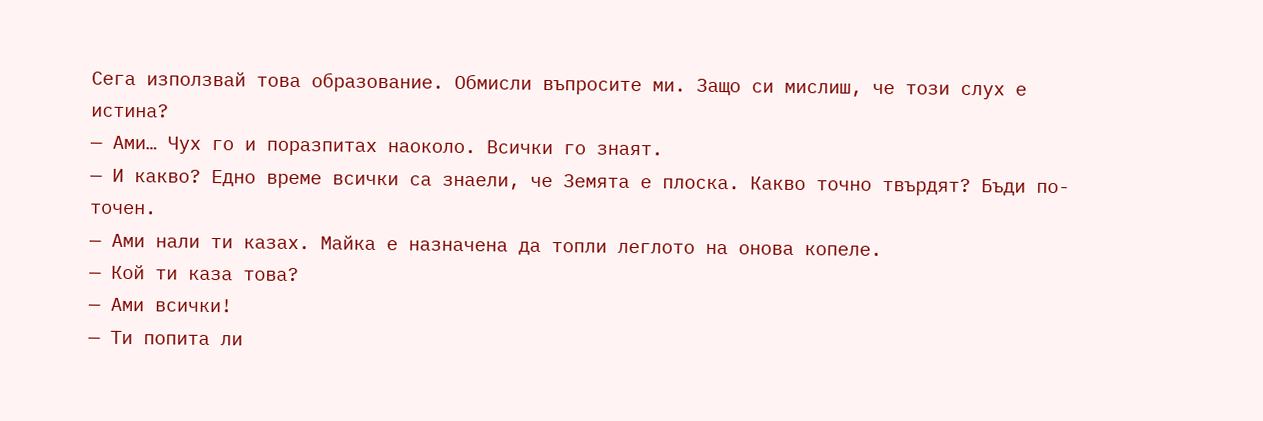Сега използвай това образование. Обмисли въпросите ми. Защо си мислиш, че този слух е истина?
— Ами… Чух го и поразпитах наоколо. Всички го знаят.
— И какво? Едно време всички са знаели, че Земята е плоска. Какво точно твърдят? Бъди по-точен.
— Ами нали ти казах. Майка е назначена да топли леглото на онова копеле.
— Кой ти каза това?
— Ами всички!
— Ти попита ли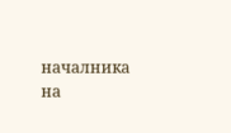началника на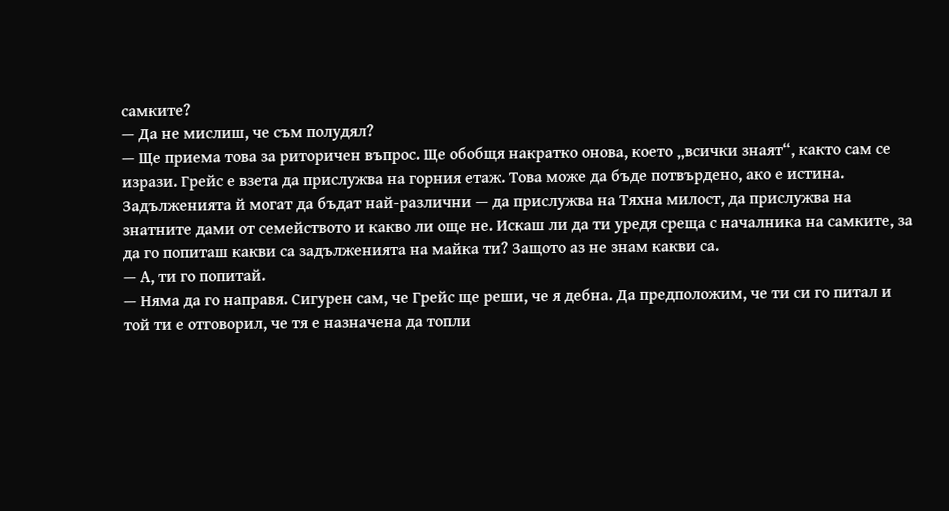самките?
— Да не мислиш, че съм полудял?
— Ще приема това за риторичен въпрос. Ще обобщя накратко онова, което „всички знаят“, както сам се изрази. Грейс е взета да прислужва на горния етаж. Това може да бъде потвърдено, ако е истина. Задълженията й могат да бъдат най-различни — да прислужва на Тяхна милост, да прислужва на знатните дами от семейството и какво ли още не. Искаш ли да ти уредя среща с началника на самките, за да го попиташ какви са задълженията на майка ти? Защото аз не знам какви са.
— А, ти го попитай.
— Няма да го направя. Сигурен сам, че Грейс ще реши, че я дебна. Да предположим, че ти си го питал и той ти е отговорил, че тя е назначена да топли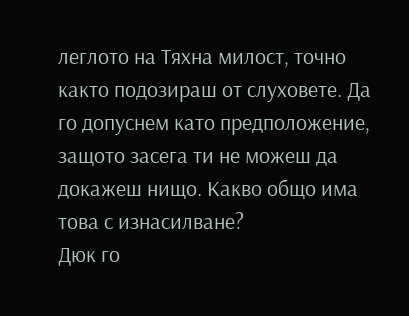леглото на Тяхна милост, точно както подозираш от слуховете. Да го допуснем като предположение, защото засега ти не можеш да докажеш нищо. Какво общо има това с изнасилване?
Дюк го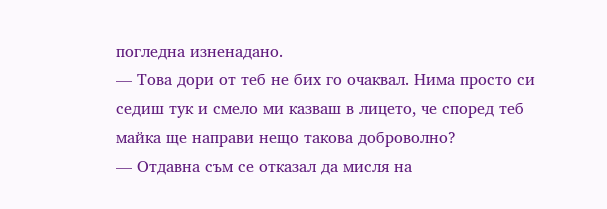погледна изненадано.
— Това дори от теб не бих го очаквал. Нима просто си седиш тук и смело ми казваш в лицето, че според теб майка ще направи нещо такова доброволно?
— Отдавна съм се отказал да мисля на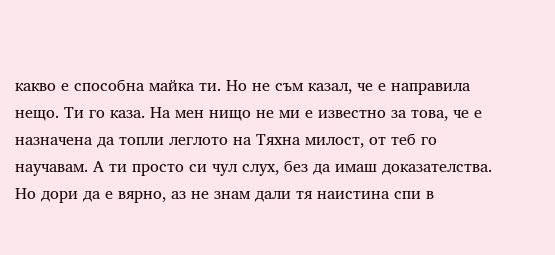какво е способна майка ти. Но не съм казал, че е направила нещо. Ти го каза. На мен нищо не ми е известно за това, че е назначена да топли леглото на Тяхна милост, от теб го научавам. А ти просто си чул слух, без да имаш доказателства. Но дори да е вярно, аз не знам дали тя наистина спи в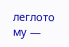леглото му —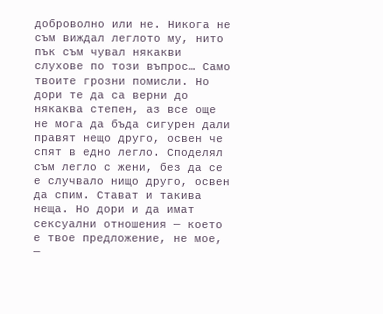доброволно или не. Никога не съм виждал леглото му, нито пък съм чувал някакви слухове по този въпрос… Само твоите грозни помисли. Но дори те да са верни до някаква степен, аз все още не мога да бъда сигурен дали правят нещо друго, освен че спят в едно легло. Споделял съм легло с жени, без да се е случвало нищо друго, освен да спим. Стават и такива неща. Но дори и да имат сексуални отношения — което е твое предложение, не мое, —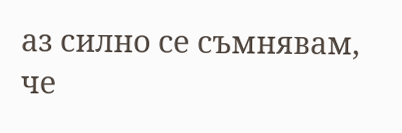аз силно се съмнявам, че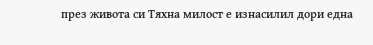през живота си Тяхна милост е изнасилил дори една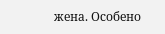жена. Особено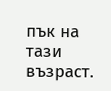пък на тази възраст.